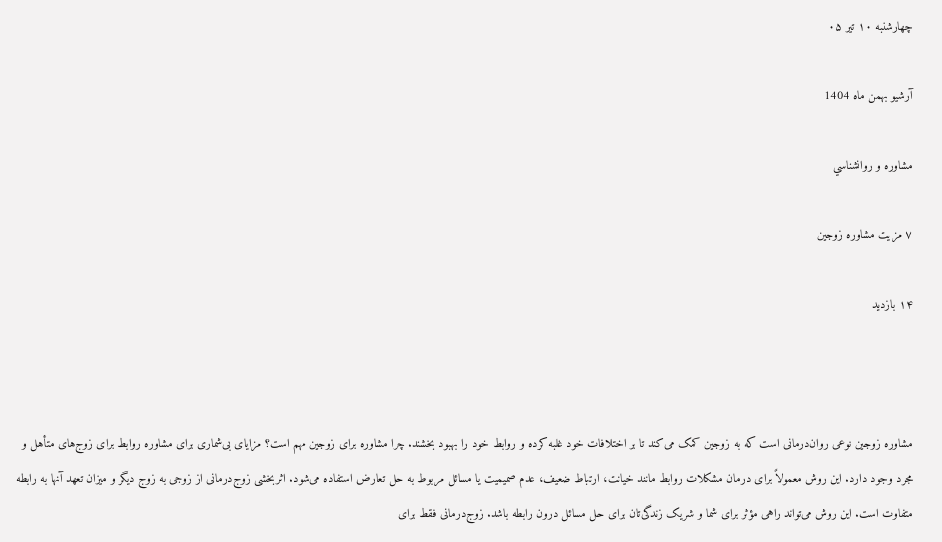چهارشنبه ۱۰ تیر ۰۵

آرشیو بهمن ماه 1404

مشاوره و روانشناسي

۷ مزیت مشاوره زوجین

۱۴ بازديد



مشاوره زوجین نوعی روان‌درمانی است که به زوجین کمک می‌کند تا بر اختلافات خود غلبه کرده و روابط خود را بهبود بخشند. چرا مشاوره برای زوجین مهم است؟ مزایای بی‌شماری برای مشاوره روابط برای زوج‌های متأهل و مجرد وجود دارد. این روش معمولاً برای درمان مشکلات روابط مانند خیانت، ارتباط ضعیف، عدم صمیمیت یا مسائل مربوط به حل تعارض استفاده می‌شود. اثربخشی زوج‌درمانی از زوجی به زوج دیگر و میزان تعهد آنها به رابطه متفاوت است. این روش می‌تواند راهی مؤثر برای شما و شریک زندگی‌تان برای حل مسائل درون رابطه باشد. زوج‌درمانی فقط برای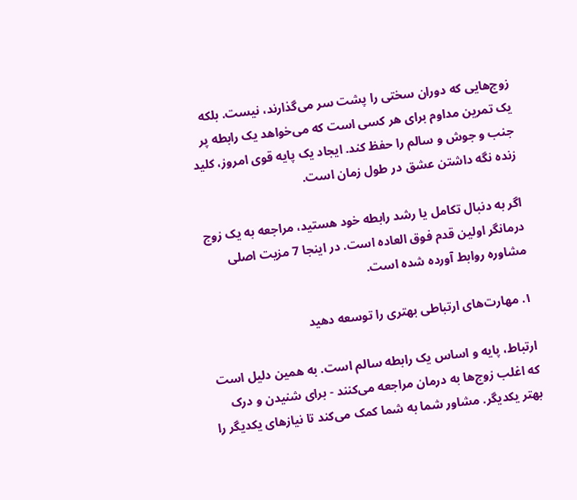زوج‌هایی که دوران سختی را پشت سر می‌گذارند، نیست. بلکه یک تمرین مداوم برای هر کسی است که می‌خواهد یک رابطه پر جنب و جوش و سالم را حفظ کند. ایجاد یک پایه قوی امروز، کلید زنده نگه داشتن عشق در طول زمان است.

اگر به دنبال تکامل یا رشد رابطه خود هستید، مراجعه به یک زوج درمانگر اولین قدم فوق العاده است. در اینجا 7 مزیت اصلی مشاوره روابط آورده شده است.

۱. مهارت‌های ارتباطی بهتری را توسعه دهید

ارتباط، پایه و اساس یک رابطه سالم است. به همین دلیل است که اغلب زوج‌ها به درمان مراجعه می‌کنند - برای شنیدن و درک بهتر یکدیگر. مشاور شما به شما کمک می‌کند تا نیازهای یکدیگر را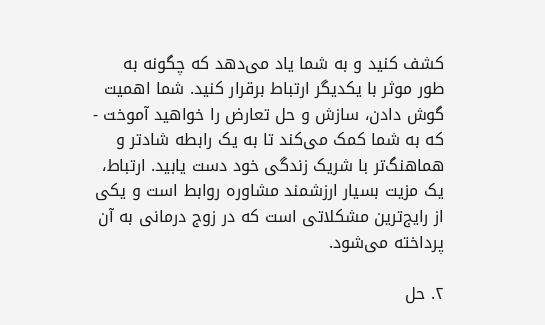کشف کنید و به شما یاد می‌دهد که چگونه به طور موثر با یکدیگر ارتباط برقرار کنید. شما اهمیت گوش دادن، سازش و حل تعارض را خواهید آموخت - که به شما کمک می‌کند تا به یک رابطه شادتر و هماهنگ‌تر با شریک زندگی خود دست یابید. ارتباط، یک مزیت بسیار ارزشمند مشاوره روابط است و یکی از رایج‌ترین مشکلاتی است که در زوج درمانی به آن پرداخته می‌شود.

۲. حل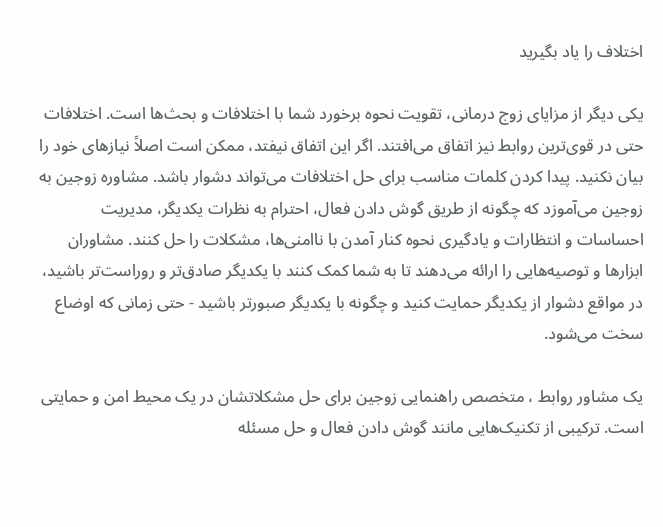اختلاف را یاد بگیرید

یکی دیگر از مزایای زوج درمانی، تقویت نحوه برخورد شما با اختلافات و بحث‌ها است. اختلافات حتی در قوی‌ترین روابط نیز اتفاق می‌افتند. اگر این اتفاق نیفتد، ممکن است اصلاً نیازهای خود را بیان نکنید. پیدا کردن کلمات مناسب برای حل اختلافات می‌تواند دشوار باشد. مشاوره زوجین به زوجین می‌آموزد که چگونه از طریق گوش دادن فعال، احترام به نظرات یکدیگر، مدیریت احساسات و انتظارات و یادگیری نحوه کنار آمدن با ناامنی‌ها، مشکلات را حل کنند. مشاوران ابزارها و توصیه‌هایی را ارائه می‌دهند تا به شما کمک کنند با یکدیگر صادق‌تر و روراست‌تر باشید، در مواقع دشوار از یکدیگر حمایت کنید و چگونه با یکدیگر صبورتر باشید - حتی زمانی که اوضاع سخت می‌شود.

یک مشاور روابط ، متخصص راهنمایی زوجین برای حل مشکلاتشان در یک محیط امن و حمایتی است. ترکیبی از تکنیک‌هایی مانند گوش دادن فعال و حل مسئله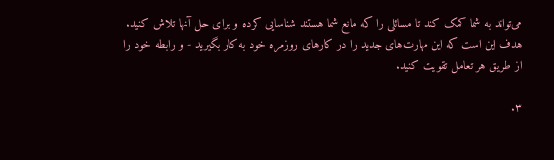می‌تواند به شما کمک کند تا مسائلی را که مانع شما هستند شناسایی کرده و برای حل آنها تلاش کنید. هدف این است که این مهارت‌های جدید را در کارهای روزمره خود به کار بگیرید - و رابطه خود را از طریق هر تعامل تقویت کنید.

۳.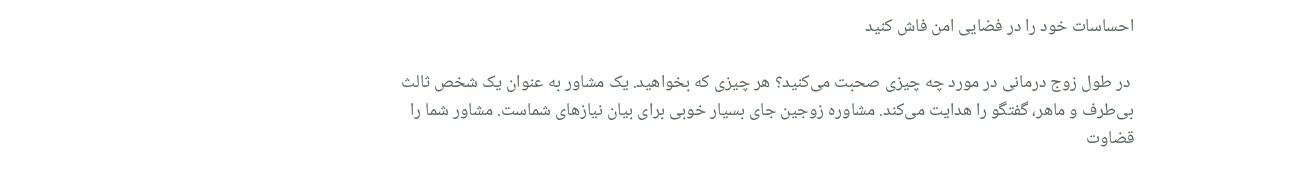احساسات خود را در فضایی امن فاش کنید

 در طول زوج درمانی در مورد چه چیزی صحبت می‌کنید؟ هر چیزی که بخواهید. یک مشاور به عنوان یک شخص ثالث بی‌طرف و ماهر، گفتگو را هدایت می‌کند. مشاوره زوجین جای بسیار خوبی برای بیان نیازهای شماست. مشاور شما را قضاوت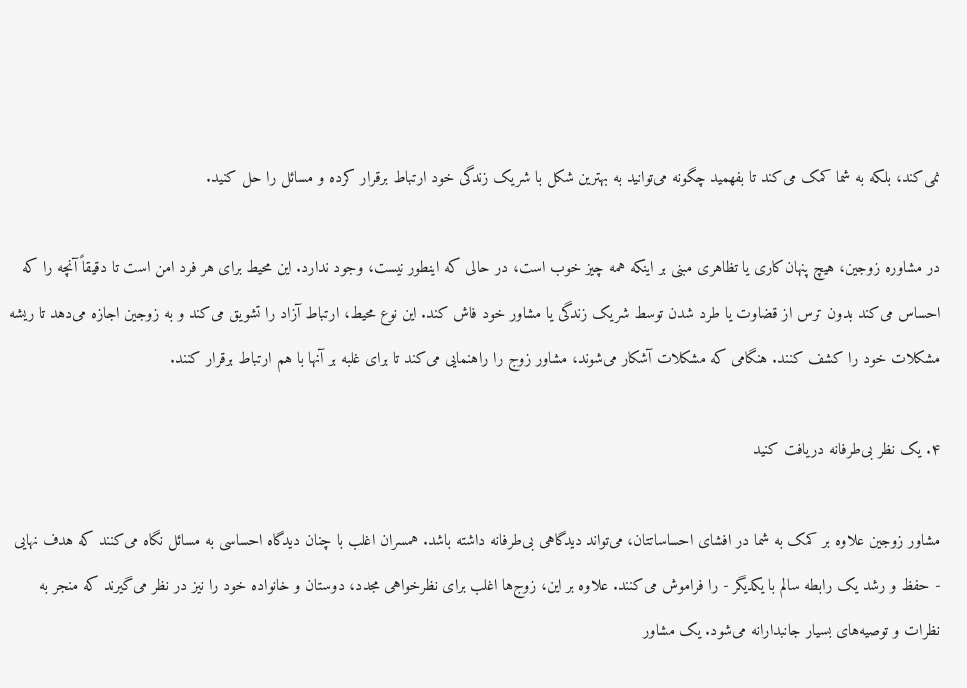نمی‌کند، بلکه به شما کمک می‌کند تا بفهمید چگونه می‌توانید به بهترین شکل با شریک زندگی خود ارتباط برقرار کرده و مسائل را حل کنید.

در مشاوره زوجین، هیچ پنهان‌کاری یا تظاهری مبنی بر اینکه همه چیز خوب است، در حالی که اینطور نیست، وجود ندارد. این محیط برای هر فرد امن است تا دقیقاً آنچه را که احساس می‌کند بدون ترس از قضاوت یا طرد شدن توسط شریک زندگی یا مشاور خود فاش کند. این نوع محیط، ارتباط آزاد را تشویق می‌کند و به زوجین اجازه می‌دهد تا ریشه مشکلات خود را کشف کنند. هنگامی که مشکلات آشکار می‌شوند، مشاور زوج را راهنمایی می‌کند تا برای غلبه بر آنها با هم ارتباط برقرار کنند.

۴. یک نظر بی‌طرفانه دریافت کنید

مشاور زوجین علاوه بر کمک به شما در افشای احساساتتان، می‌تواند دیدگاهی بی‌طرفانه داشته باشد. همسران اغلب با چنان دیدگاه احساسی به مسائل نگاه می‌کنند که هدف نهایی - حفظ و رشد یک رابطه سالم با یکدیگر - را فراموش می‌کنند. علاوه بر این، زوج‌ها اغلب برای نظرخواهی مجدد، دوستان و خانواده خود را نیز در نظر می‌گیرند که منجر به نظرات و توصیه‌های بسیار جانبدارانه می‌شود. یک مشاور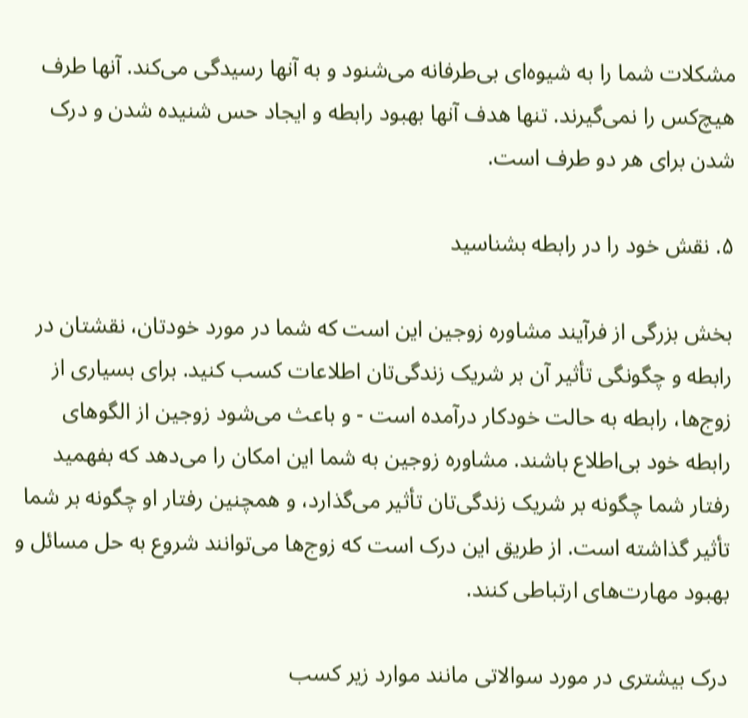مشکلات شما را به شیوه‌ای بی‌طرفانه می‌شنود و به آنها رسیدگی می‌کند. آنها طرف هیچ‌کس را نمی‌گیرند. تنها هدف آنها بهبود رابطه و ایجاد حس شنیده شدن و درک شدن برای هر دو طرف است.

۵. نقش خود را در رابطه بشناسید

بخش بزرگی از فرآیند مشاوره زوجین این است که شما در مورد خودتان، نقشتان در رابطه و چگونگی تأثیر آن بر شریک زندگی‌تان اطلاعات کسب کنید. برای بسیاری از زوج‌ها، رابطه به حالت خودکار درآمده است - و باعث می‌شود زوجین از الگوهای رابطه خود بی‌اطلاع باشند. مشاوره زوجین به شما این امکان را می‌دهد که بفهمید رفتار شما چگونه بر شریک زندگی‌تان تأثیر می‌گذارد، و همچنین رفتار او چگونه بر شما تأثیر گذاشته است. از طریق این درک است که زوج‌ها می‌توانند شروع به حل مسائل و بهبود مهارت‌های ارتباطی کنند.

درک بیشتری در مورد سوالاتی مانند موارد زیر کسب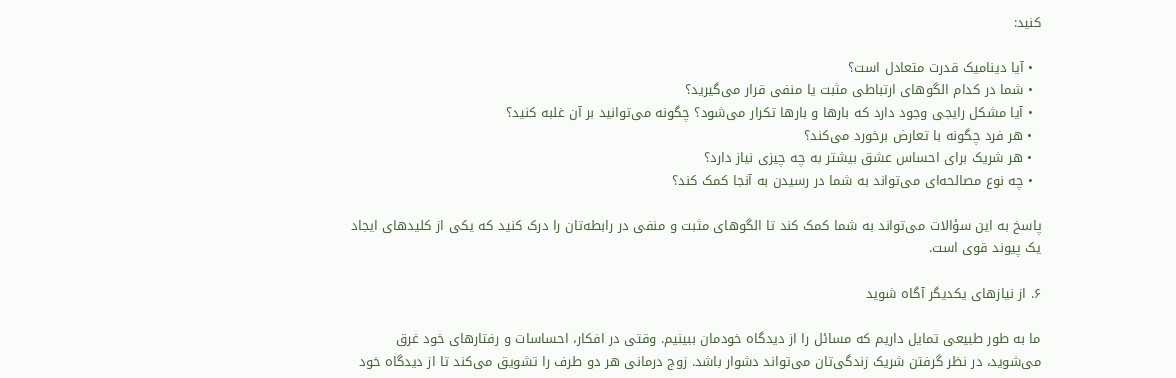کنید:

  • آیا دینامیک قدرت متعادل است؟
  • شما در کدام الگوهای ارتباطی مثبت یا منفی قرار می‌گیرید؟
  • آیا مشکل رایجی وجود دارد که بارها و بارها تکرار می‌شود؟ چگونه می‌توانید بر آن غلبه کنید؟
  • هر فرد چگونه با تعارض برخورد می‌کند؟
  • هر شریک برای احساس عشق بیشتر به چه چیزی نیاز دارد؟
  • چه نوع مصالحه‌ای می‌تواند به شما در رسیدن به آنجا کمک کند؟

پاسخ به این سؤالات می‌تواند به شما کمک کند تا الگوهای مثبت و منفی در رابطه‌تان را درک کنید که یکی از کلیدهای ایجاد یک پیوند قوی است.

۶. از نیازهای یکدیگر آگاه شوید

ما به طور طبیعی تمایل داریم که مسائل را از دیدگاه خودمان ببینیم. وقتی در افکار، احساسات و رفتارهای خود غرق می‌شوید، در نظر گرفتن شریک زندگی‌تان می‌تواند دشوار باشد. زوج درمانی هر دو طرف را تشویق می‌کند تا از دیدگاه خود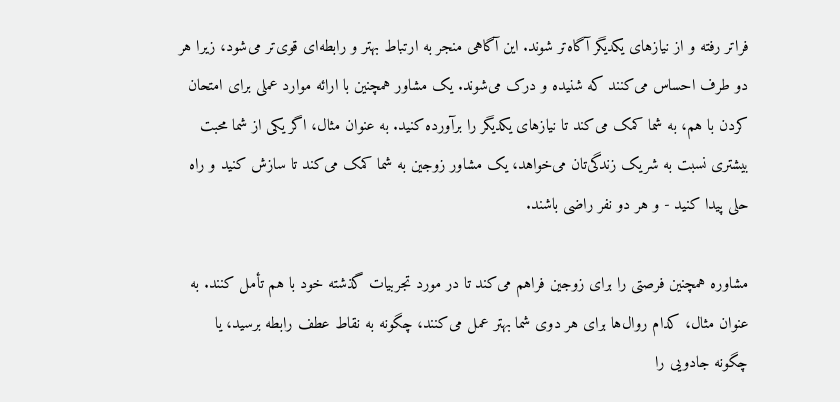فراتر رفته و از نیازهای یکدیگر آگاه‌تر شوند. این آگاهی منجر به ارتباط بهتر و رابطه‌ای قوی‌تر می‌شود، زیرا هر دو طرف احساس می‌کنند که شنیده و درک می‌شوند. یک مشاور همچنین با ارائه موارد عملی برای امتحان کردن با هم، به شما کمک می‌کند تا نیازهای یکدیگر را برآورده کنید. به عنوان مثال، اگر یکی از شما محبت بیشتری نسبت به شریک زندگی‌تان می‌خواهد، یک مشاور زوجین به شما کمک می‌کند تا سازش کنید و راه حلی پیدا کنید - و هر دو نفر راضی باشند.

مشاوره همچنین فرصتی را برای زوجین فراهم می‌کند تا در مورد تجربیات گذشته خود با هم تأمل کنند. به عنوان مثال، کدام روال‌ها برای هر دوی شما بهتر عمل می‌کنند، چگونه به نقاط عطف رابطه برسید، یا چگونه جادویی را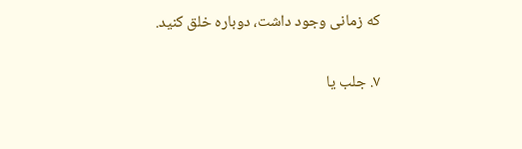که زمانی وجود داشت، دوباره خلق کنید.

۷. جلب یا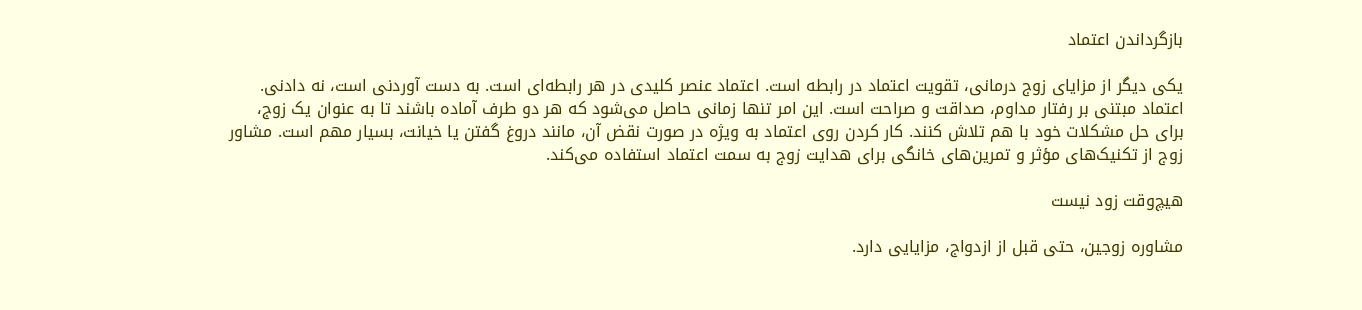بازگرداندن اعتماد

یکی دیگر از مزایای زوج درمانی، تقویت اعتماد در رابطه است. اعتماد عنصر کلیدی در هر رابطه‌ای است. به دست آوردنی است، نه دادنی. اعتماد مبتنی بر رفتار مداوم، صداقت و صراحت است. این امر تنها زمانی حاصل می‌شود که هر دو طرف آماده باشند تا به عنوان یک زوج، برای حل مشکلات خود با هم تلاش کنند. کار کردن روی اعتماد به ویژه در صورت نقض آن، مانند دروغ گفتن یا خیانت، بسیار مهم است. مشاور زوج از تکنیک‌های مؤثر و تمرین‌های خانگی برای هدایت زوج به سمت اعتماد استفاده می‌کند.

هیچ‌وقت زود نیست

مشاوره زوجین، حتی قبل از ازدواج، مزایایی دارد.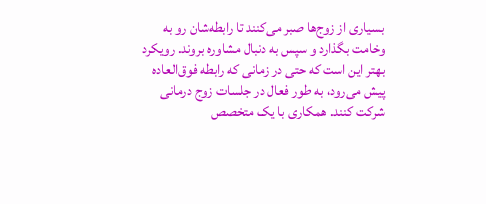بسیاری از زوج‌ها صبر می‌کنند تا رابطه‌شان رو به وخامت بگذارد و سپس به دنبال مشاوره بروند. رویکرد بهتر این است که حتی در زمانی که رابطه فوق‌العاده پیش می‌رود، به طور فعال در جلسات زوج درمانی شرکت کنند. همکاری با یک متخصص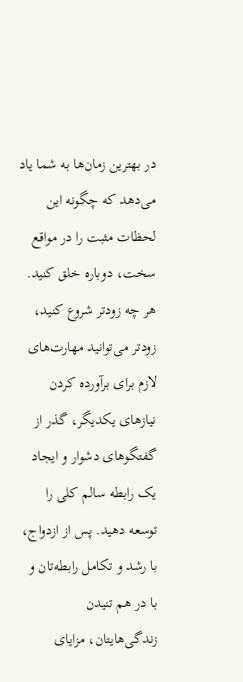در بهترین زمان‌ها به شما یاد می‌دهد که چگونه این لحظات مثبت را در مواقع سخت، دوباره خلق کنید. هر چه زودتر شروع کنید، زودتر می‌توانید مهارت‌های لازم برای برآورده کردن نیازهای یکدیگر، گذر از گفتگوهای دشوار و ایجاد یک رابطه سالم کلی را توسعه دهید. پس از ازدواج، با رشد و تکامل رابطه‌تان و با در هم تنیدن زندگی‌هایتان، مزایای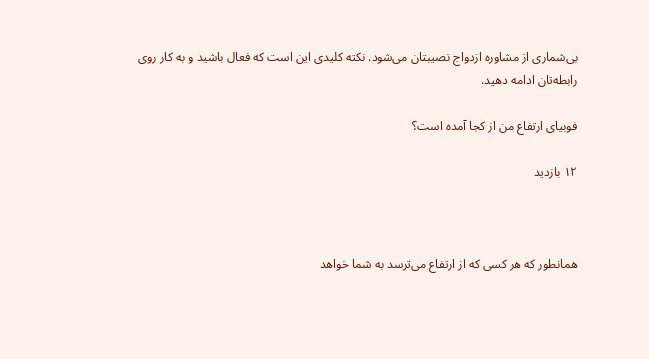بی‌شماری از مشاوره ازدواج نصیبتان می‌شود. نکته کلیدی این است که فعال باشید و به کار روی رابطه‌تان ادامه دهید.

فوبیای ارتفاع من از کجا آمده است؟

۱۲ بازديد



همانطور که هر کسی که از ارتفاع می‌ترسد به شما خواهد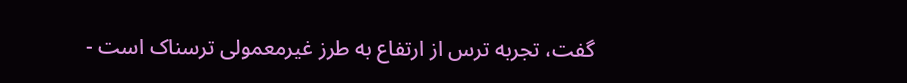گفت، تجربه ترس از ارتفاع به طرز غیرمعمولی ترسناک است -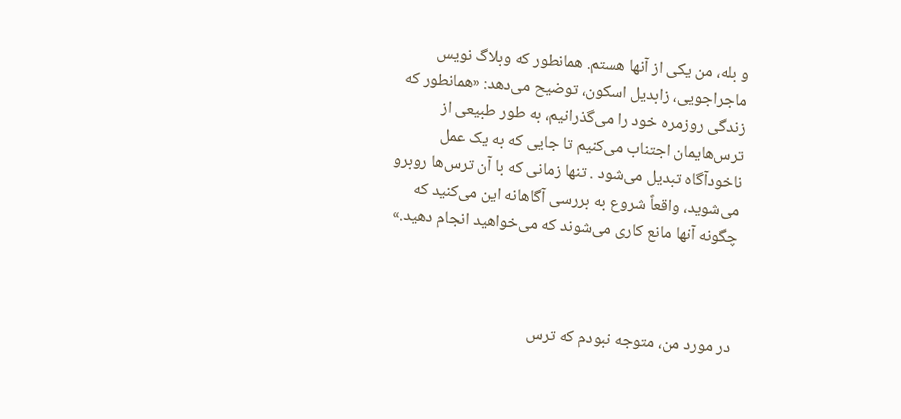و بله، من یکی از آنها هستم. همانطور که وبلاگ نویس ماجراجویی، زابدیل اسکون، توضیح می‌دهد: «همانطور که زندگی روزمره خود را می‌گذرانیم، به طور طبیعی از ترس‌هایمان اجتناب می‌کنیم تا جایی که به یک عمل ناخودآگاه تبدیل می‌شود . تنها زمانی که با آن ترس‌ها روبرو می‌شوید، واقعاً شروع به بررسی آگاهانه این می‌کنید که چگونه آنها مانع کاری می‌شوند که می‌خواهید انجام دهید.»



در مورد من، متوجه نبودم که ترس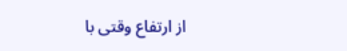از ارتفاع وقتی با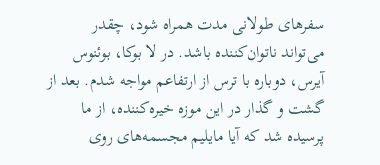سفرهای طولانی مدت همراه شود، چقدر می‌تواند ناتوان‌کننده باشد. در لا بوکا، بوئنوس آیرس، دوباره با ترس از ارتفاعم مواجه شدم. بعد از گشت و گذار در این موزه خیره‌کننده، از ما پرسیده شد که آیا مایلیم مجسمه‌های روی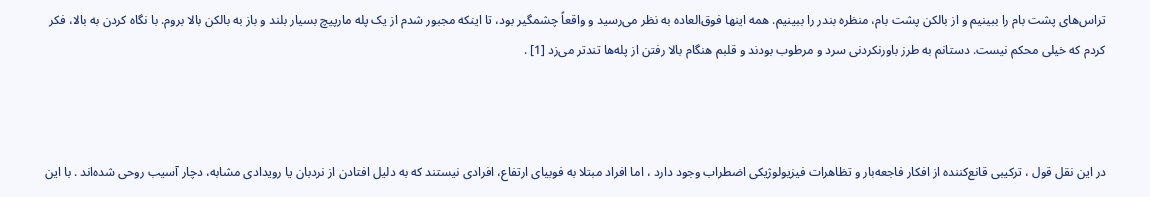تراس‌های پشت بام را ببینیم و از بالکن پشت بام، منظره بندر را ببینیم. همه اینها فوق‌العاده به نظر می‌رسید و واقعاً چشمگیر بود، تا اینکه مجبور شدم از یک پله مارپیچ بسیار بلند و باز به بالکن بالا بروم. با نگاه کردن به بالا، فکر کردم که خیلی محکم نیست. دستانم به طرز باورنکردنی سرد و مرطوب بودند و قلبم هنگام بالا رفتن از پله‌ها تندتر می‌زد [1] .



در این نقل قول ، ترکیبی قانع‌کننده از افکار فاجعه‌بار و تظاهرات فیزیولوژیکی اضطراب وجود دارد ، اما افراد مبتلا به فوبیای ارتفاع، افرادی نیستند که به دلیل افتادن از نردبان یا رویدادی مشابه، دچار آسیب روحی شده‌اند . با این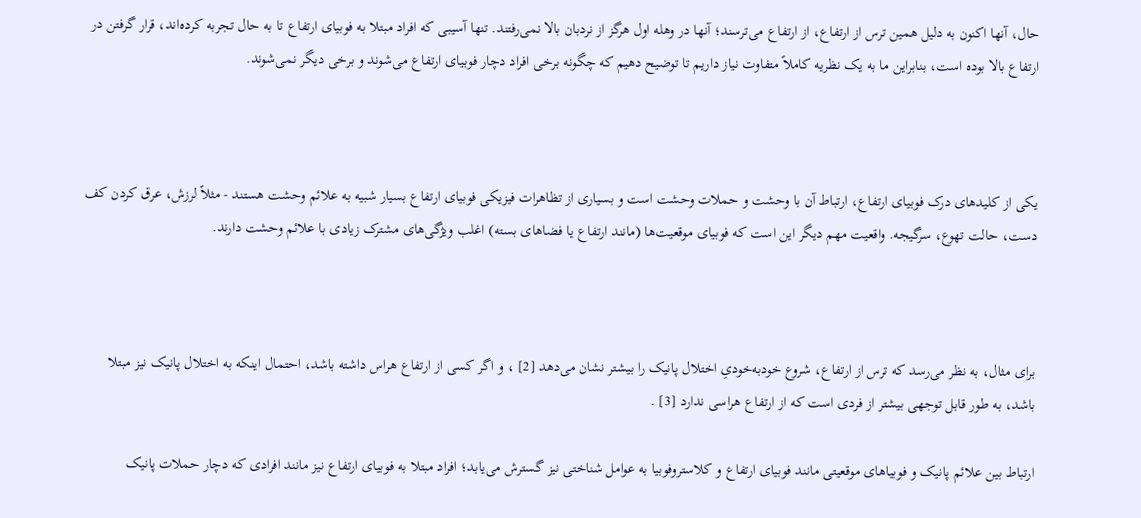حال، آنها اکنون به دلیل همین ترس از ارتفاع، از ارتفاع می‌ترسند؛ آنها در وهله اول هرگز از نردبان بالا نمی‌رفتند. تنها آسیبی که افراد مبتلا به فوبیای ارتفاع تا به حال تجربه کرده‌اند، قرار گرفتن در ارتفاع بالا بوده است، بنابراین ما به یک نظریه کاملاً متفاوت نیاز داریم تا توضیح دهیم که چگونه برخی افراد دچار فوبیای ارتفاع می‌شوند و برخی دیگر نمی‌شوند.



یکی از کلیدهای درک فوبیای ارتفاع، ارتباط آن با وحشت و حملات وحشت است و بسیاری از تظاهرات فیزیکی فوبیای ارتفاع بسیار شبیه به علائم وحشت هستند - مثلاً لرزش، عرق کردن کف دست، حالت تهوع، سرگیجه. واقعیت مهم دیگر این است که فوبیای موقعیت‌ها (مانند ارتفاع یا فضاهای بسته) اغلب ویژگی‌های مشترک زیادی با علائم وحشت دارند.



برای مثال، به نظر می‌رسد که ترس از ارتفاع، شروع خودبه‌خودیِ اختلال پانیک را بیشتر نشان می‌دهد [2] ، و اگر کسی از ارتفاع هراس داشته باشد، احتمال اینکه به اختلال پانیک نیز مبتلا باشد، به طور قابل توجهی بیشتر از فردی است که از ارتفاع هراسی ندارد [3] .

ارتباط بین علائم پانیک و فوبیاهای موقعیتی مانند فوبیای ارتفاع و کلاستروفوبیا به عوامل شناختی نیز گسترش می‌یابد؛ افراد مبتلا به فوبیای ارتفاع نیز مانند افرادی که دچار حملات پانیک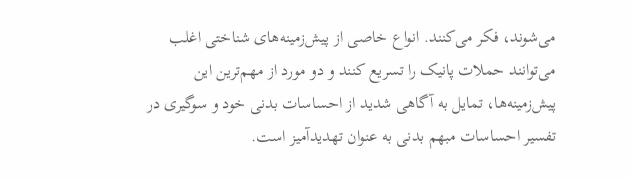می‌شوند، فکر می‌کنند. انواع خاصی از پیش‌زمینه‌های شناختی اغلب می‌توانند حملات پانیک را تسریع کنند و دو مورد از مهم‌ترین این پیش‌زمینه‌ها، تمایل به آگاهی شدید از احساسات بدنی خود و سوگیری در تفسیر احساسات مبهم بدنی به عنوان تهدیدآمیز است.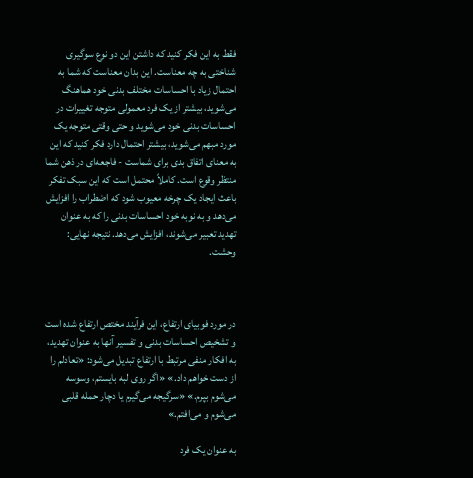فقط به این فکر کنید که داشتن این دو نوع سوگیری شناختی به چه معناست. این بدان معناست که شما به احتمال زیاد با احساسات مختلف بدنی خود هماهنگ می‌شوید، بیشتر از یک فرد معمولی متوجه تغییرات در احساسات بدنی خود می‌شوید و حتی وقتی متوجه یک مورد مبهم می‌شوید، بیشتر احتمال دارد فکر کنید که این به معنای اتفاق بدی برای شماست - فاجعه‌ای در ذهن شما منتظر وقوع است. کاملاً محتمل است که این سبک تفکر باعث ایجاد یک چرخه معیوب شود که اضطراب را افزایش می‌دهد و به نوبه خود احساسات بدنی را که به عنوان تهدید تعبیر می‌شوند، افزایش می‌دهد. نتیجه نهایی: وحشت.



در مورد فوبیای ارتفاع، این فرآیند مختص ارتفاع شده است و تشخیص احساسات بدنی و تفسیر آنها به عنوان تهدید، به افکار منفی مرتبط با ارتفاع تبدیل می‌شود: «تعادلم را از دست خواهم داد.» «اگر روی لبه بایستم، وسوسه می‌شوم بپرم.» «سرگیجه می‌گیرم یا دچار حمله قلبی می‌شوم و می‌افتم.»

به عنوان یک فرد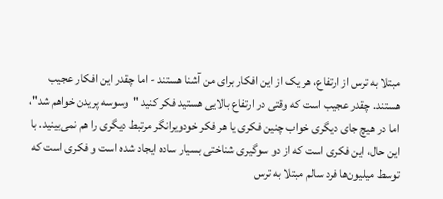مبتلا به ترس از ارتفاع، هر یک از این افکار برای من آشنا هستند - اما چقدر این افکار عجیب هستند. چقدر عجیب است که وقتی در ارتفاع بالایی هستید فکر کنید "وسوسه پریدن خواهم شد"، اما در هیچ جای دیگری خواب چنین فکری یا هر فکر خودویرانگر مرتبط دیگری را هم نمی‌بینید. با این حال، این فکری است که از دو سوگیری شناختی بسیار ساده ایجاد شده است و فکری است که توسط میلیون‌ها فرد سالم مبتلا به ترس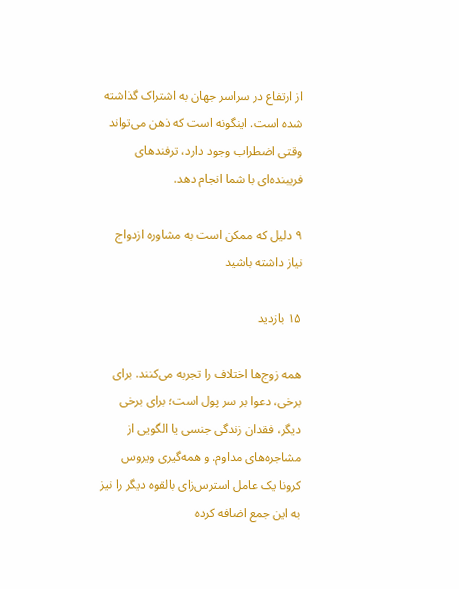از ارتفاع در سراسر جهان به اشتراک گذاشته شده است. اینگونه است که ذهن می‌تواند وقتی اضطراب وجود دارد، ترفندهای فریبنده‌ای با شما انجام دهد.

۹ دلیل که ممکن است به مشاوره ازدواج نیاز داشته باشید

۱۵ بازديد

همه زوج‌ها اختلاف را تجربه می‌کنند. برای برخی، دعوا بر سر پول است؛ برای برخی دیگر، فقدان زندگی جنسی یا الگویی از مشاجره‌های مداوم. و همه‌گیری ویروس کرونا یک عامل استرس‌زای بالقوه دیگر را نیز به این جمع اضافه کرده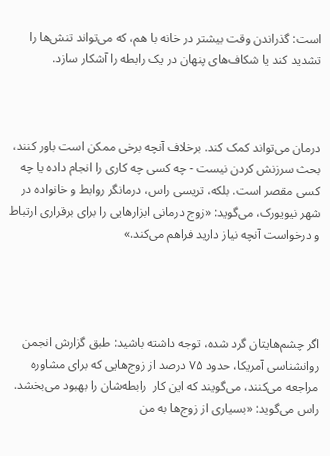است: گذراندن وقت بیشتر در خانه با هم، که می‌تواند تنش‌ها را تشدید کند یا شکاف‌های پنهان در یک رابطه را آشکار سازد.



درمان می‌تواند کمک کند. برخلاف آنچه برخی ممکن است باور کنند، بحث سرزنش کردن نیست - چه کسی چه کاری را انجام داده یا چه کسی مقصر است. بلکه، تریسی راس، درمانگر روابط و خانواده در شهر نیویورک، می‌گوید: «زوج درمانی ابزارهایی را برای برقراری ارتباط و درخواست آنچه نیاز دارید فراهم می‌کند.»




اگر چشم‌هایتان گرد شده، توجه داشته باشید: طبق گزارش انجمن روانشناسی آمریکا، حدود ۷۵ درصد از زوج‌هایی که برای مشاوره مراجعه می‌کنند، می‌گویند که این کار  رابطه‌شان را بهبود می‌بخشد.  راس می‌گوید: «بسیاری از زوج‌ها به من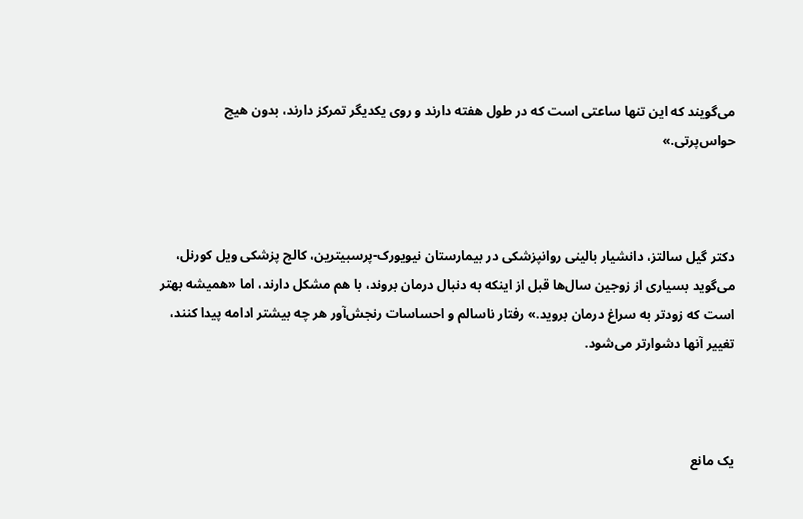می‌گویند که این تنها ساعتی است که در طول هفته دارند و روی یکدیگر تمرکز دارند، بدون هیچ حواس‌پرتی.»



دکتر گیل سالتز، دانشیار بالینی روانپزشکی در بیمارستان نیویورک-پرسبیترین، کالج پزشکی ویل کورنل، می‌گوید بسیاری از زوجین سال‌ها قبل از اینکه به دنبال درمان بروند، با هم مشکل دارند، اما «همیشه بهتر است که زودتر به سراغ درمان بروید.» رفتار ناسالم و احساسات رنجش‌آور هر چه بیشتر ادامه پیدا کنند، تغییر آنها دشوارتر می‌شود.



یک مانع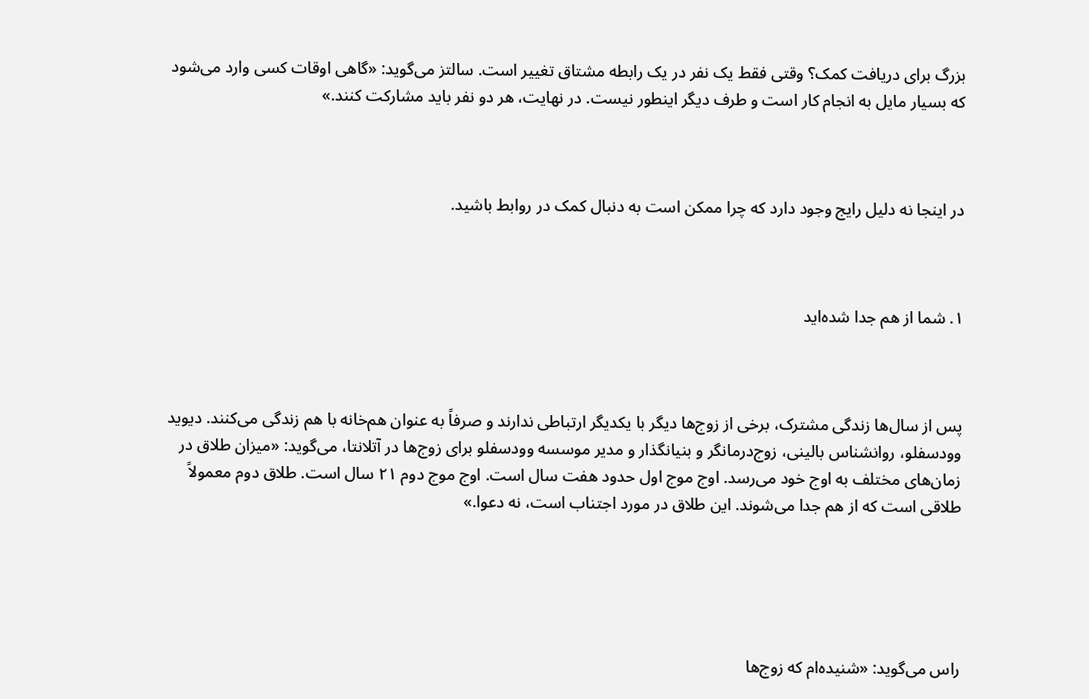بزرگ برای دریافت کمک؟ وقتی فقط یک نفر در یک رابطه مشتاق تغییر است. سالتز می‌گوید: «گاهی اوقات کسی وارد می‌شود که بسیار مایل به انجام کار است و طرف دیگر اینطور نیست. در نهایت، هر دو نفر باید مشارکت کنند.»



در اینجا نه دلیل رایج وجود دارد که چرا ممکن است به دنبال کمک در روابط باشید.



۱. شما از هم جدا شده‌اید



پس از سال‌ها زندگی مشترک، برخی از زوج‌ها دیگر با یکدیگر ارتباطی ندارند و صرفاً به عنوان هم‌خانه با هم زندگی می‌کنند. دیوید وودسفلو، روانشناس بالینی، زوج‌درمانگر و بنیانگذار و مدیر موسسه وودسفلو برای زوج‌ها در آتلانتا، می‌گوید: «میزان طلاق در زمان‌های مختلف به اوج خود می‌رسد. اوج موج اول حدود هفت سال است. اوج موج دوم ۲۱ سال است. طلاق دوم معمولاً طلاقی است که از هم جدا می‌شوند. این طلاق در مورد اجتناب است، نه دعوا.»





راس می‌گوید: «شنیده‌ام که زوج‌ها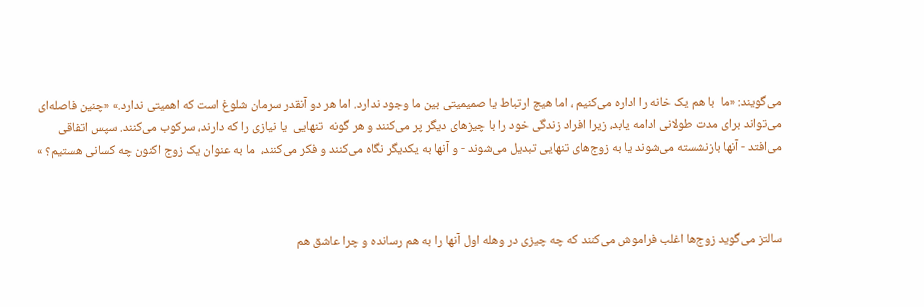می‌گویند: «ما  با هم یک خانه را اداره می‌کنیم ، اما هیچ ارتباط یا صمیمیتی بین ما وجود ندارد. اما هر دو آنقدر سرمان شلوغ است که اهمیتی ندارد.» «چنین فاصله‌ای می‌تواند برای مدت طولانی ادامه یابد، زیرا افراد زندگی خود را با چیزهای دیگر پر می‌کنند و هر گونه  تنهایی  یا نیازی را که دارند، سرکوب می‌کنند. سپس اتفاقی می‌افتد - آنها بازنشسته می‌شوند یا به زوج‌های تنهایی تبدیل می‌شوند - و آنها به یکدیگر نگاه می‌کنند و فکر می‌کنند،  ما به عنوان یک زوج اکنون چه کسانی هستیم؟ »



سالتز می‌گوید زوج‌ها اغلب فراموش می‌کنند که چه چیزی در وهله اول آنها را به هم رسانده و چرا عاشق هم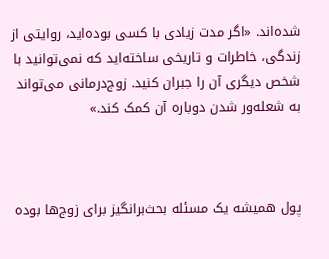شده‌اند. «اگر مدت زیادی با کسی بوده‌اید، روایتی از زندگی، خاطرات و تاریخی ساخته‌اید که نمی‌توانید با شخص دیگری آن را جبران کنید. زوج‌درمانی می‌تواند به شعله‌ور شدن دوباره آن کمک کند.»



پول همیشه یک مسئله بحث‌برانگیز برای زوج‌ها بوده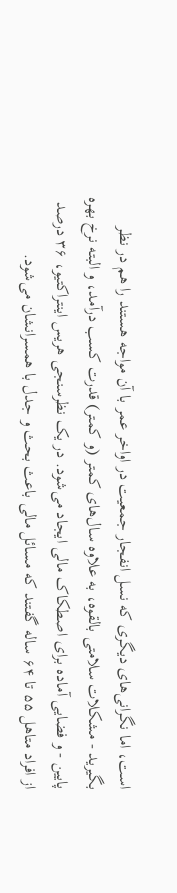است، اما نگرانی‌های دیگری که نسل انفجار جمعیت در اواخر عمر با آن مواجه هستند را هم در نظر بگیرید - مشکلات سلامتی بالقوه، به علاوه سال‌های کمتر (و کمتر) قدرت کسب درآمد، و البته نرخ بهره پایین - و فضایی آماده برای اصطکاک مالی ایجاد می‌شود. در یک نظرسنجی هریس اینتراکتیو، ۳۶ درصد از افراد متاهل ۵۵ تا ۶۴ ساله گفتند که مسائل مالی باعث بحث و جدل با همسرانشان می‌شود.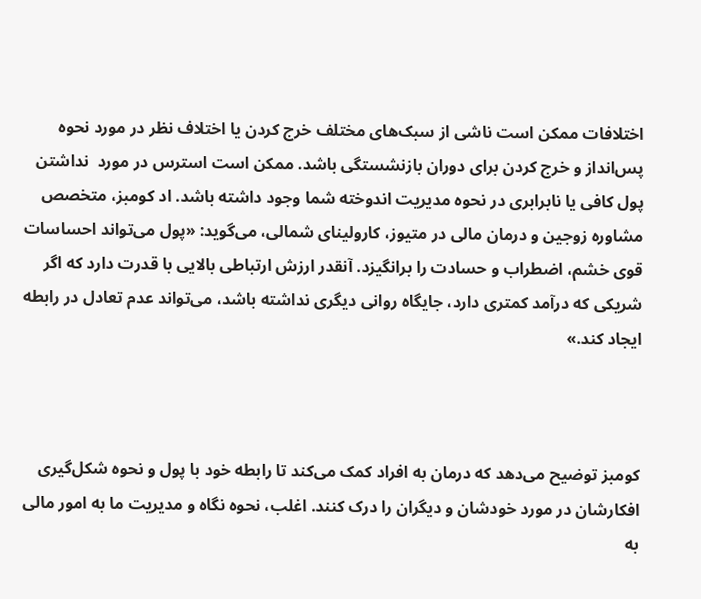اختلافات ممکن است ناشی از سبک‌های مختلف خرج کردن یا اختلاف نظر در مورد نحوه پس‌انداز و خرج کردن برای دوران بازنشستگی باشد. ممکن است استرس در مورد  نداشتن پول کافی یا نابرابری در نحوه مدیریت اندوخته شما وجود داشته باشد. اد کومبز، متخصص مشاوره زوجین و درمان مالی در متیوز، کارولینای شمالی، می‌گوید: «پول می‌تواند احساسات قوی خشم، اضطراب و حسادت را برانگیزد. آنقدر ارزش ارتباطی بالایی با قدرت دارد که اگر شریکی که درآمد کمتری دارد، جایگاه روانی دیگری نداشته باشد، می‌تواند عدم تعادل در رابطه ایجاد کند.»



کومبز توضیح می‌دهد که درمان به افراد کمک می‌کند تا رابطه خود با پول و نحوه شکل‌گیری افکارشان در مورد خودشان و دیگران را درک کنند. اغلب، نحوه نگاه و مدیریت ما به امور مالی به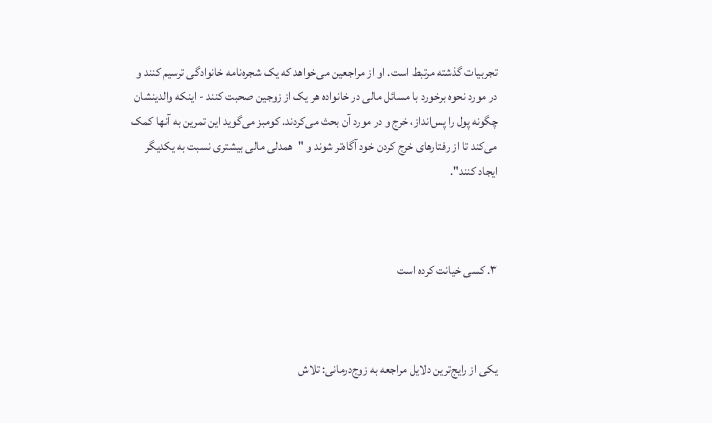تجربیات گذشته مرتبط است. او از مراجعین می‌خواهد که یک شجره‌نامه خانوادگی ترسیم کنند و در مورد نحوه برخورد با مسائل مالی در خانواده هر یک از زوجین صحبت کنند - اینکه والدینشان چگونه پول را پس‌انداز، خرج و در مورد آن بحث می‌کردند. کومبز می‌گوید این تمرین به آنها کمک می‌کند تا از رفتارهای خرج کردن خود آگاه‌تر شوند و "همدلی مالی بیشتری نسبت به یکدیگر ایجاد کنند".



۳. کسی خیانت کرده است



یکی از رایج‌ترین دلایل مراجعه به زوج‌درمانی: تلاش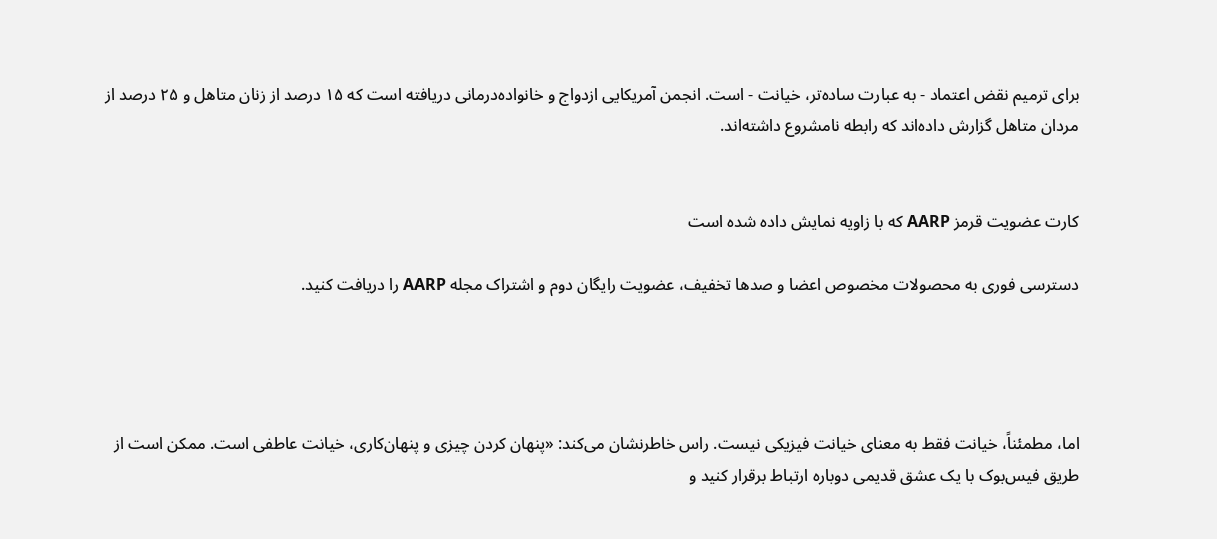برای ترمیم نقض اعتماد - به عبارت ساده‌تر، خیانت - است. انجمن آمریکایی ازدواج و خانواده‌درمانی دریافته است که ۱۵ درصد از زنان متاهل و ۲۵ درصد از مردان متاهل گزارش داده‌اند که رابطه نامشروع داشته‌اند.


کارت عضویت قرمز AARP که با زاویه نمایش داده شده است

دسترسی فوری به محصولات مخصوص اعضا و صدها تخفیف، عضویت رایگان دوم و اشتراک مجله AARP را دریافت کنید.




اما، مطمئناً، خیانت فقط به معنای خیانت فیزیکی نیست. راس خاطرنشان می‌کند: «پنهان کردن چیزی و پنهان‌کاری، خیانت عاطفی است. ممکن است از طریق فیس‌بوک با یک عشق قدیمی دوباره ارتباط برقرار کنید و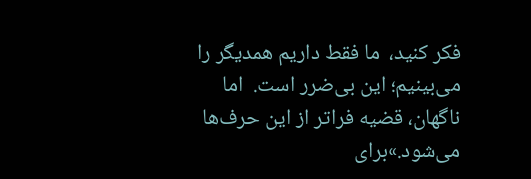فکر کنید،  ما فقط داریم همدیگر را می‌بینیم؛ این بی‌ضرر است.  اما ناگهان، قضیه فراتر از این حرف‌ها می‌شود.»برای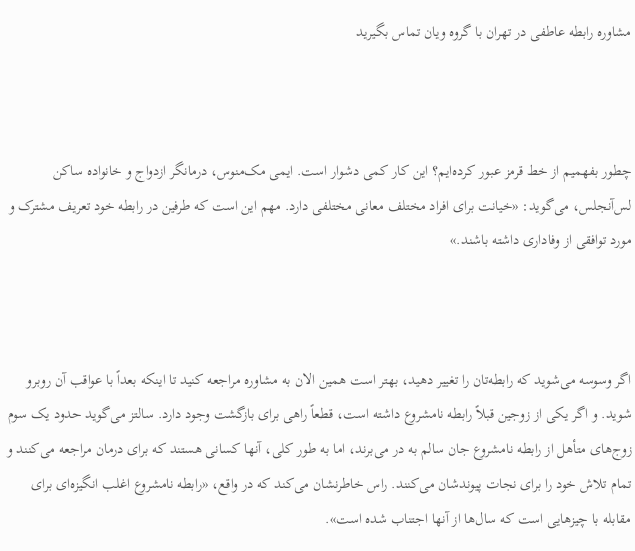مشاوره رابطه عاطفی در تهران با گروه ویان تماس بگیرید



چطور بفهمیم از خط قرمز عبور کرده‌ایم؟ این کار کمی دشوار است. ایمی مک‌منوس، درمانگر ازدواج و خانواده ساکن لس‌آنجلس، می‌گوید: «خیانت برای افراد مختلف معانی مختلفی دارد. مهم این است که طرفین در رابطه خود تعریف مشترک و مورد توافقی از وفاداری داشته باشند.»



اگر وسوسه می‌شوید که رابطه‌تان را تغییر دهید، بهتر است همین الان به مشاوره مراجعه کنید تا اینکه بعداً با عواقب آن روبرو شوید. و اگر یکی از زوجین قبلاً رابطه نامشروع داشته است، قطعاً راهی برای بازگشت وجود دارد. سالتز می‌گوید حدود یک سوم زوج‌های متأهل از رابطه نامشروع جان سالم به در می‌برند، اما به طور کلی، آنها کسانی هستند که برای درمان مراجعه می‌کنند و تمام تلاش خود را برای نجات پیوندشان می‌کنند. راس خاطرنشان می‌کند که در واقع، «رابطه نامشروع اغلب انگیزه‌ای برای مقابله با چیزهایی است که سال‌ها از آنها اجتناب شده است».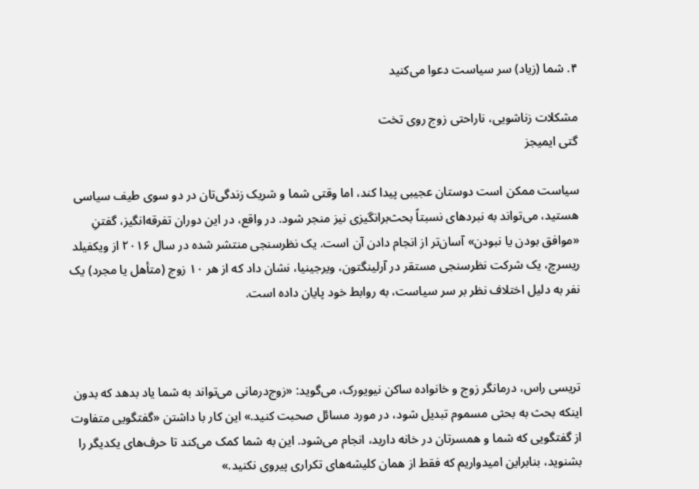۴. شما (زیاد) سر سیاست دعوا می‌کنید

مشکلات زناشویی، ناراحتی زوج روی تخت
گتی ایمیجز

سیاست ممکن است دوستان عجیبی پیدا کند، اما وقتی شما و شریک زندگی‌تان در دو سوی طیف سیاسی هستید، می‌تواند به نبردهای نسبتاً بحث‌برانگیزی نیز منجر شود. در واقع، در این دوران تفرقه‌انگیز، گفتنِ «موافق بودن یا نبودن» آسان‌تر از انجام دادن آن است. یک نظرسنجی منتشر شده در سال ۲۰۱۶ از ویکفیلد ریسرچ، یک شرکت نظرسنجی مستقر در آرلینگتون، ویرجینیا، نشان داد که از هر ۱۰ زوج (متأهل یا مجرد) یک نفر به دلیل اختلاف نظر بر سر سیاست، به روابط خود پایان داده است.



تریسی راس، درمانگر زوج و خانواده ساکن نیویورک، می‌گوید: «زوج‌درمانی می‌تواند به شما یاد بدهد که بدون اینکه بحث به بحثی مسموم تبدیل شود، در مورد مسائل صحبت کنید.» این کار با داشتن «گفتگویی متفاوت از گفتگویی که شما و همسرتان در خانه دارید، انجام می‌شود. این به شما کمک می‌کند تا حرف‌های یکدیگر را بشنوید، بنابراین امیدواریم که فقط از همان کلیشه‌های تکراری پیروی نکنید.»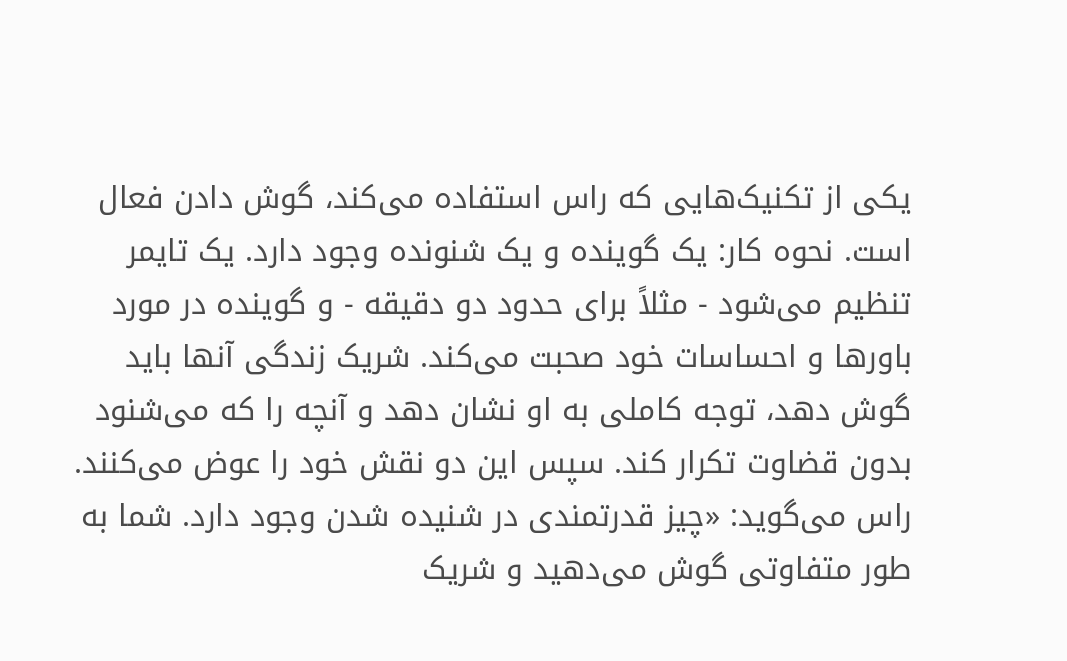یکی از تکنیک‌هایی که راس استفاده می‌کند، گوش دادن فعال است. نحوه کار: یک گوینده و یک شنونده وجود دارد. یک تایمر تنظیم می‌شود - مثلاً برای حدود دو دقیقه - و گوینده در مورد باورها و احساسات خود صحبت می‌کند. شریک زندگی آنها باید گوش دهد، توجه کاملی به او نشان دهد و آنچه را که می‌شنود بدون قضاوت تکرار کند. سپس این دو نقش خود را عوض می‌کنند. راس می‌گوید: «چیز قدرتمندی در شنیده شدن وجود دارد. شما به طور متفاوتی گوش می‌دهید و شریک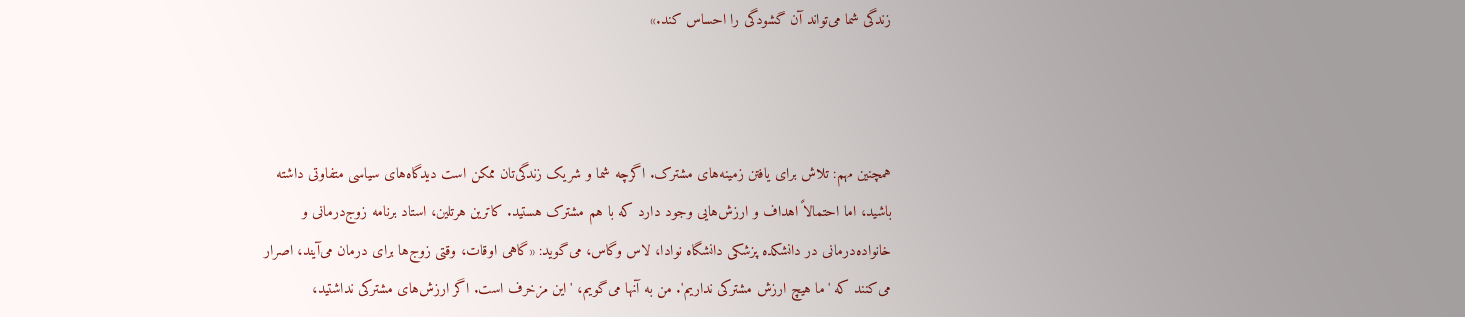زندگی شما می‌تواند آن گشودگی را احساس کند.»



همچنین مهم: تلاش برای یافتن زمینه‌های مشترک. اگرچه شما و شریک زندگی‌تان ممکن است دیدگاه‌های سیاسی متفاوتی داشته باشید، اما احتمالاً اهداف و ارزش‌هایی وجود دارد که با هم مشترک هستید. کاترین هرتلین، استاد برنامه زوج‌درمانی و خانواده‌درمانی در دانشکده پزشکی دانشگاه نوادا، لاس وگاس، می‌گوید: «گاهی اوقات، وقتی زوج‌ها برای درمان می‌آیند، اصرار می‌کنند که 'ما هیچ ارزش مشترکی نداریم'. من به آنها می‌گویم، 'این مزخرف است. اگر ارزش‌های مشترکی نداشتید،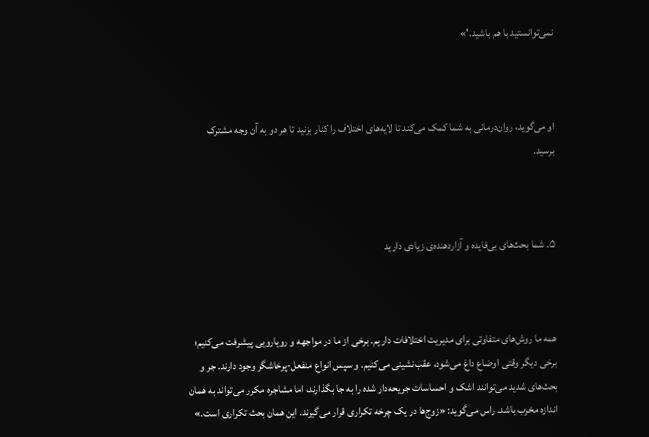نمی‌توانستید با هم باشید.'»



او می‌گوید، روان‌درمانی به شما کمک می‌کند تا لایه‌های اختلاف را کنار بزنید تا هر دو به آن وجه مشترک برسید.



۵. شما بحث‌های بی‌فایده و آزاردهنده‌ی زیادی دارید



همه ما روش‌های متفاوتی برای مدیریت اختلافات داریم. برخی از ما در مواجهه و رویارویی پیشرفت می‌کنیم؛ برخی دیگر وقتی اوضاع داغ می‌شود، عقب‌نشینی می‌کنیم. و سپس انواع منفعل-پرخاشگر وجود دارند. جر و بحث‌های شدید می‌توانند اشک و احساسات جریحه‌دار شده را به جا بگذارند، اما مشاجره مکرر می‌تواند به همان اندازه مخرب باشد. راس می‌گوید: «زوج‌ها در یک چرخه تکراری قرار می‌گیرند. این همان بحث تکراری است.»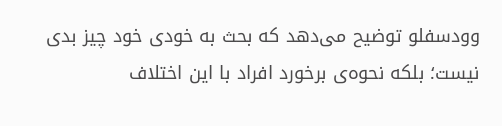وودسفلو توضیح می‌دهد که بحث به خودی خود چیز بدی نیست؛ بلکه نحوه‌ی برخورد افراد با این اختلاف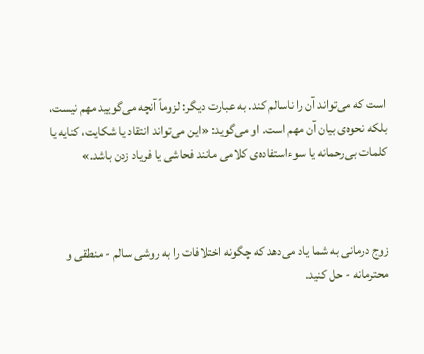است که می‌تواند آن را ناسالم کند. به عبارت دیگر: لزوماً آنچه می‌گویید مهم نیست، بلکه نحوه‌ی بیان آن مهم است. او می‌گوید: «این می‌تواند انتقاد یا شکایت، کنایه یا کلمات بی‌رحمانه یا سوءاستفاده‌ی کلامی مانند فحاشی یا فریاد زدن باشد.»



زوج درمانی به شما یاد می‌دهد که چگونه اختلافات را به روشی سالم - منطقی و محترمانه - حل کنید.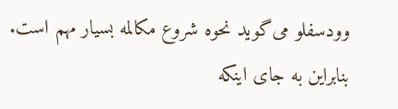وودسفلو می‌گوید نحوه شروع مکالمه بسیار مهم است. بنابراین به جای اینکه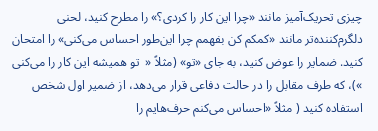چیزی تحریک‌آمیز مانند «چرا این کار را کردی؟» را مطرح کنید، لحنی دلگرم‌کننده‌تر مانند «کمکم کن بفهمم چرا این‌طور احساس می‌کنی» را امتحان کنید. ضمایر را عوض کنید، به جای «تو» (مثلاً «  تو همیشه این کار را می‌کنی »)، که طرف مقابل را در حالت دفاعی قرار می‌دهد، از ضمیر اول شخص استفاده کنید ( مثلاً «احساس می‌کنم حرف‌هایم را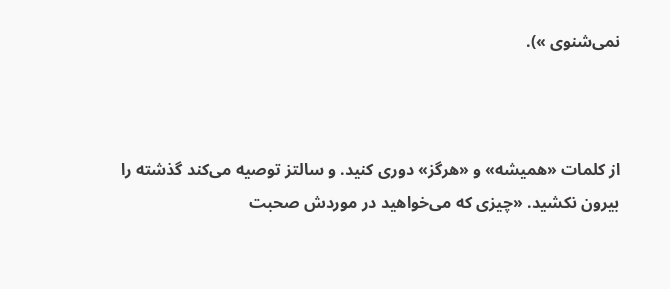نمی‌شنوی »).



از کلمات «همیشه» و «هرگز» دوری کنید. و سالتز توصیه می‌کند گذشته را بیرون نکشید. «چیزی که می‌خواهید در موردش صحبت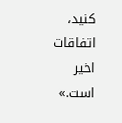کنید، اتفاقات اخیر است.»